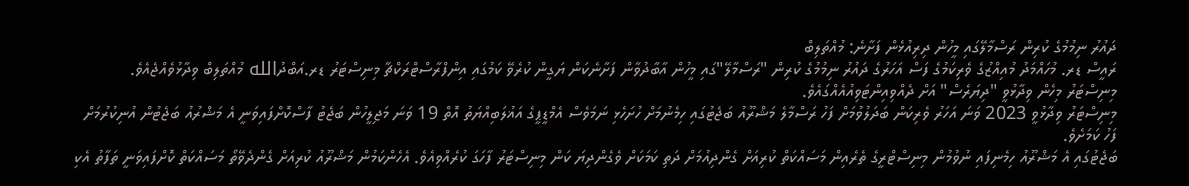ދައުރު ނިމުމުގެ ކުރިން ރަސްމާލޭގައި މީހުން ދިރިއުޅެން ފަށާނެ: މުއްތަލިބް
ރައީސް ޑރ. މުހައްމަދު މުއިއްޒުގެ ވެރިކަމުގެ ފަސް އަހަރުގެ ދައުރު ނިމުމުގެ ކުރިން "ރަސްމާލޭ"ގައި މީހުން އާބާދުވާން ފަށާނެކަން ޔަގީން ކުރެވޭ ކަމުގައި އިންފްރާސްޓްރަކްޗާ މިނިސްޓަރު ޑރ.އަބްދުالله މުއްތަލިބް ވިދާޅުވެއްޖެއެވެ.
މިނިސްޓަރު މިހެން ވިދާޅުވީ "ދިޔަރެސް" އަށް ދެއްވިއިންޓަވިއުއެއްގައެވެ.
މިނިސްޓަރު ވިދާޅުވީ 2023 ވަނަ އަހަރު ވެރިކަން ބަދަލުވުމަށް ފަހު ރަސްމާލެ މަޝްރޫއު ބަޖެޓުގައި ހިމެނުމަށް ހުށަހެޅި ނަމަވެސް އެމްޑީޕީގެ އަޣުލަބިއްޔަތު އޮތް 19 ވަނަ މަޖިލީހުން ބަޖެޓު ފާސްކޮށްފައިވަނީ އެ މަޝްރުއު ބަޖެޓުން އުނިކުރުމަށް ފަހު ކަމަށެވެ.
ބަޖެޓުގައި އެ މަޝްރޫއު ހިމެނިފައި ނުވުމުން މިނިސްޓްރީގެ ތެރެއިން މަސައްކަތް ކުރިއަށް ގެންދިއުމަށް ދަތި ކަމަކަށް ވެގެންދިޔަ ކަން މިނިސްޓަރު ފާހަގަ ކުރެއްވިއެވެ. އެހެންކަމުން މަޝްރޫއު ކުރިއަށް ގެންދެވޭތޯ މަސައްކަތް ކޮށްފައިވަނީ ތަފާތު އެކި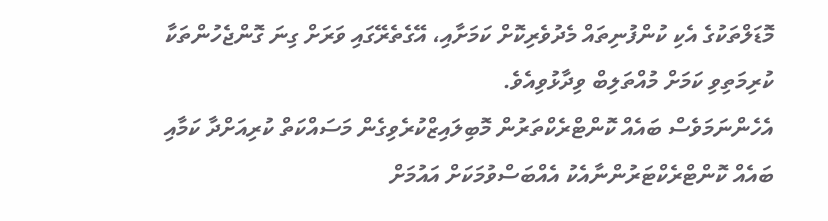މޮޑަލްތަކުގެ އެކި ކުންފުނިތައް މެދުވެރިކޮށް ކަމަށާއި، އޭގެތެރޭގައި ވަރަށް ގިނަ ގޮންޖެހުންތަކާ ކުރިމަތިވި ކަމަށް މުއްތަލިބް ވިދާޅުވިއެވެ.
އެހެންނަމަވެސް ބައެއް ކޮންޓްރެކްތަރުން މޮބިލައިޒްކުރެވިގެން މަސައްކަތް ކުރިއަށްދާ ކަމާއި ބައެއް ކޮންޓްރެކްޓަރުންނާއެކު އެއްބަސްވުމަކަށް އައުމަށް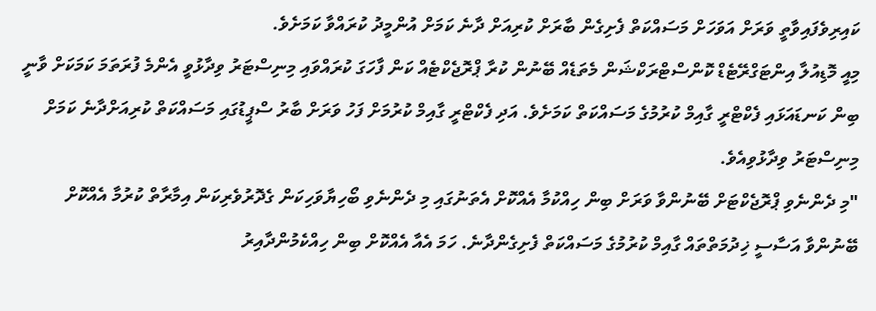ކައިރިވެފައިވާތީ ވަރަށް އަވަހަށް މަސައްކަތް ފެށިގެން ބާރަށް ކުރިއަށް ދާނެ ކަމަށް އުންމީދު ކުރައްވާ ކަމަށެވެ.
މިއީ މޮޑިއުލާ އިންޓަގްރޭޓެޑް ކޮންސްޓްރަކްޝަން މެތަޑެއް ބޭނުން ކުރާ ޕްރޮޖެކްޓެއް ކަން ފާހަގަ ކުރައްވައި މިނިސްޓަރު ވިދާޅުވީ އެންމެ ފުރަތަމަ ކަމަކަށް ވާނީ ބިން ކަނޑައަޅައި ފެކްޓްރީ ގާއިމް ކުރުމުގެ މަސައްކަތް ކަމަށެވެ. އަދި ފެކްޓްރީ ގާއިމް ކުރުމަށް ފަހު ވަރަށް ބާރު ސްޕީޑުގައި މަސައްކަތް ކުރިއަށްދާނެ ކަމަށް މިނިސްޓަރު ވިދާޅުވިއެވެ.
"މި ދެންނެވި ޕްރޮޖެކްޓަށް ބޭނުންވާ ވަރަށް ބިން ހިއްކުމާ އެއްކޮށް އެތަނުގައި މި ދެންނެވި ބޯހިޔާވަހިކަން ގެދޮރުވެރިކަން އިމާރާތް ކުރުމާ އެއްކޮށް ބޭނުންވާ އަސާސީ ޚިދުމަތްތައް ގާއިމް ކުރުމުގެ މަސައްކަތް ފެށިގެންދާނެ. ހަމަ އެއާ އެއްކޮށް ބިން ހިއްކެމުންދާއިރު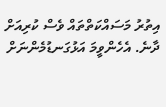އިތުރު މަސައްކަތްތައް ވެސް ކުރިއަށް ދާނެ. އެހެންވީމަ އަޅުގަނޑުމެންނަށް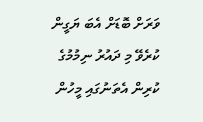ވަރަށް ބޮޑަށް އެބަ ޔަގީން ކުރެވޭ މި ދައުރު ނިމުމުގެ ކުރިން އެތަނުގައި މީހުން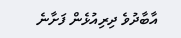އާބާދުވެ ދިރިއުޅެން ފަށާނެ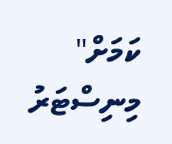ކަމަށް" މިނިސްޓަރު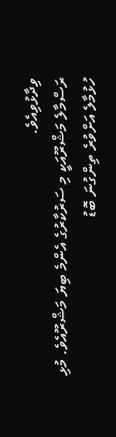ވިދާޅުވިއެވެ.
ރަސްމާލެ މަޝްރޫއަކީ މި ސަރުކާރުގެ އެންމެ ބިޔަ މަޝްރޫއެވެ. މުޅި ހުޅުމާލެ އަށްވުރެ ތިންގުނަ ބޮޑު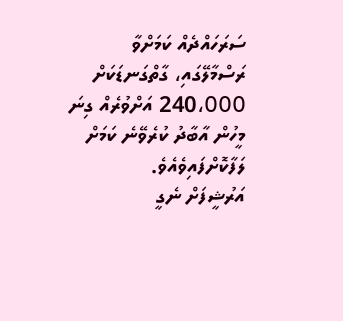ސަރަހައްދެއް ކަމަށްވާ ރަސްމާލޭގައި، ގާތްގަނޑަކަށް 240،000 އަށްވުރެއް ގިނަ މީހުން އާބާދު ކުރެވޭނެ ކަމަށް ލަފާކޮށްފައިވެއެވެ.
އަރުޝީފަށް ނެގީ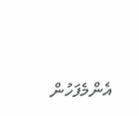އެންމެފަހުން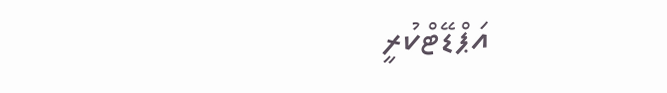އަޕްޑޭޓްކުރީ